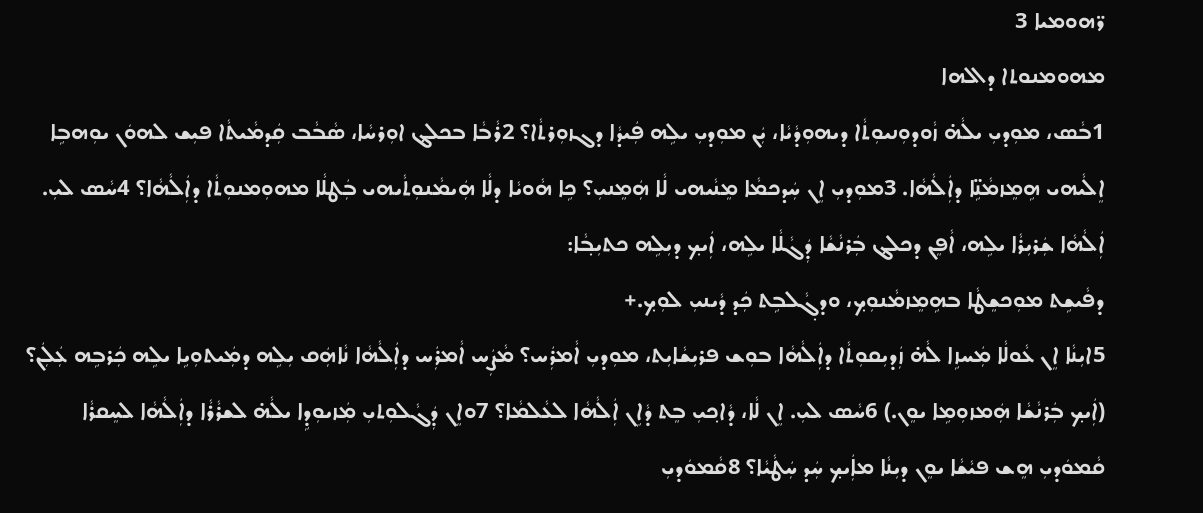ܪ̈ܗܘܡܝܐ 3
ܡܗܘܡܢܘܬ‌ܐ ܕܐܠܗܐ
1ܒܵܣ، ܡܘܼܕܝܼ ܝܠܵܗ̇ ܙܵܘܕܘܼܢܝܘܼܬܵ‌ܐ ܕܝܗܘܼܕܵܝܵܐ، ܝܲܢ ܡܘܼܕܝܼ ܝܠܹܗ ܦܲܝܕܵܐ ܕܓܙܘܼܪܬܵ‌ܐ؟ 2ܪܵܒܵܐ ܒܟܠܔ ܐܘܼܪܚܵܐ، ܣܵܒܵܒ ܩܲܕܡܵܝܬܵ‌ܐ ܦܝܼܫ ܠܗܘܿܢ ܝܘܼܗܒܹܐ ܐܸܠܵܝܗ‌ܝ ܗܹܡܸܙܡܵܢܹ̈ܐ ܕܐܲܠܵܗܵܐ. 3ܡܘܼܕܝܼ ܐܸܢ ܚܲܕܟܡܵܐ ܡܸܢܵܝܗ‌ܝ ܠܵܐ ܗܲܡܸܢܝܼ؟ ܟܹܐ ܗܵܘܝܵܐ ܕܠܵܐ ܗܲܝܡܵܢܘܼܬܵܝܗ‌ܝ ܒܲܛܠܵܐ ܡܗܘܼܡܢܘܼܬܵ‌ܐ ܕܐܲܠܵܗܵܐ؟ 4ܚܵܣ ܠܝܼ. ܐܲܠܵܗܵܐ ܫܲܪܝܼܪܵܐ ܝܠܹܗ، ܐܵܦܸܢ ܕܟܠܔ ܒܲܪܢܵܫܵܐ ܕܲܓܵܠܵܐ ܝܠܹܗ، ܐܲܝܟ݂ ܕܝܼܠܹܗ ܟܬܝܼܒ݂ܵܐ:
ܕܦܵܝܫܹܬ ܡܘܼܟܫܸܛܵܐ ܒܗܹܡܸܙܡܵܢܘܼܟ݂، ܘܕܓ݂ܵܠܒܹܬ ܟܲܕ ܕܵܝܢܝܼ ܠܘܼܟ݂.+
5ܐܝܼܢܵܐ ܐܸܢ ܥܵܘܠܵܐ ܡܲܚܙܹܐ ܠܵܗ̇ ܙܲܕܝܼܩܘܼܬܵ‌ܐ ܕܐܲܠܵܗܵܐ ܒܘܼܫ ܦܪܝܼܫܵܐܝܼܬ، ܡܘܼܕܝܼ ܐܵܡܪܲܚ؟ ܡܵܨܲܚ ܐܵܡܪܲܚ ܕܐܲܠܵܗܵܐ ܢܵܐܗܲܩ ܝܼܠܹܗ ܕܡܲܝܬܘܼܝܹܐ ܝܠܹܗ ܟܲܪܒܹܗ ܥܲܠܲܢ؟ (ܐܲܝܟ݂ ܒܲܪܢܵܫܵܐ ܗܲܡܙܘܼܡܹܐ ܝܘܸܢ.) 6ܚܵܣ ܠܝܼ. ܐܸܢ ܠܵܐ، ܕܵܐܟ݂ܝܼ ܒܸܬ ܕܵܐܹܢ ܐܲܠܵܗܵܐ ܠܥܵܠܡܵܐ؟ 7ܘܐܸܢ ܕܲܓܵܠܘܼܬ‌ܝܼ ܡܲܙܝܘܼܕܹܐ ܝܠܵܗ̇ ܠܫܪܵܪܵܐ ܕܐܲܠܵܗܵܐ ܠܚܸܩܪܵܐ ܩܵܡܘܿܕܝܼ ܗܸܫ ܦܝܵܫܵܐ ܝܘܸܢ ܕܝܼܢܵܐ ܡܐܲܝܟ݂ ܚܲܕ ܚܲܛܵܝܵܐ؟ 8ܩܵܡܘܿܕܝܼ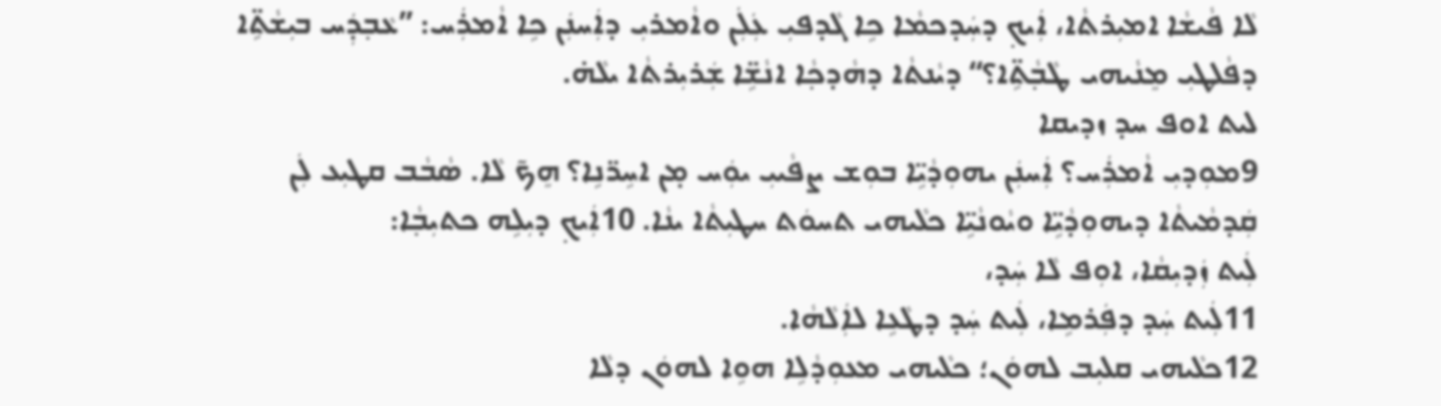ܠܵܐ ܦܵܝܫܵܐ ܐܡܝܼܪܬܵ‌ܐ، ܐܲܝܟ݂ ܕܚܲܕܟܡܵܐ ܟܹܐ ܓܵܕܦܝܼ ܥܲܠܲܢ ܘܐܵܡܪܝܼ ܕܐܲܚܢܲܢ ܟܹܐ ܐܵܡܪܲܚ: ”ܥܵܒ݂ܕܲܚ ܒܝܼܫܵܬܹ̈‌ܐ ܕܦܵܠܛܝܼ ܡܸܢܵܝܗ‌ܝ ܛܵܒ݂ܵܬܹ̈‌ܐ؟“ ܕܝܵܢܬܵ‌ܐ ܕܗܵܕܟ݂ܵܐ ܐܢܵܫܹ̈ܐ ܫܲܪܝܼܪܬܵ‌ܐ ܝܠܵܗ̇.
ܠܝܬ ܐܘܦ ܚܕ ܙܕܝܩܐ
9ܡܘܼܕܝܼ ܐܵܡܪܲܚ؟ ܐܲܚܢܲܢ ܝܗܘܼܕܵܝܹ̈ܐ ܒܘܼܫ ܨܦܵܝܝܼ ܝܘܲܚ ܡ̣ܢ ܐܚܹܪ̈ܢܹܐ؟ ܗܸܟ̃ ܠܵܐ. ܣܵܒܵܒ ܩܛܝܼܥ ܠܲܢ ܩܲܕܡܵܝܬܵ‌ܐ ܕܝܗܘܼܕܵܝܹ̈ܐ ܘܝܵܘܢܵܝܹ̈ܐ ܟܠܵܝܗ‌ܝ ܬܚܘܿܬ ܚܛܝܼܬܵ‌ܐ ܝܢܵܐ. 10ܐܲܝܟ݂ ܕܝܼܠܹܗ ܟܬܝܼܒ݂ܵܐ:
ܠܲܝܬ ܙܲܕܝܼܩܵܐ، ܐܘܼܦ ܠܵܐ ܚܲܕ،
11ܠܲܝܬ ܚܲܕ ܕܦܲܪܡܹܐ، ܠܲܝܬ ܚܲܕ ܕܛܵܥܹܐ ܠܐܲܠܵܗܵܐ.
12ܟܠܵܝܗ‌ܝ ܩܠܝܼܒ ܠܗܘܿܢ؛ ܟܠܵܝܗ‌ܝ ܡܥܘܼܕܵܠܹܐ ܗܘܹܐ ܠܗܘܿܢ ܕܠܵܐ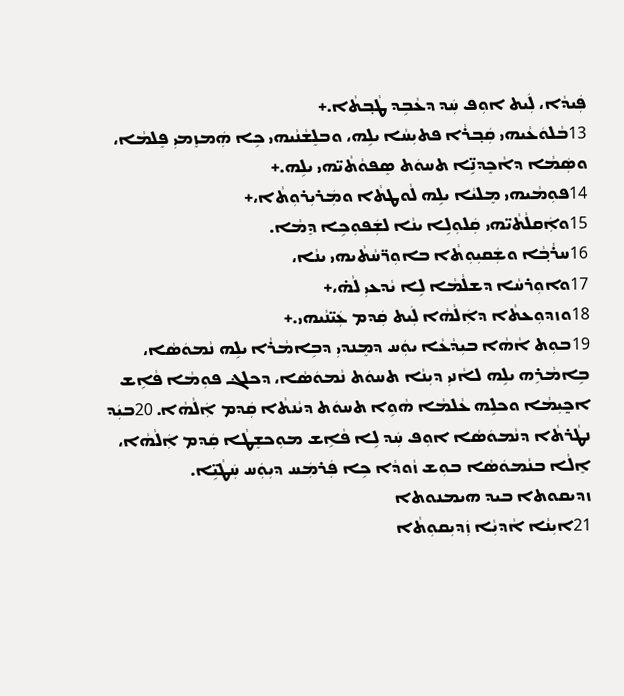ܦܲܝܕܵܐ، ܠܲܝܬ ܐܘܼܦ ܚܲܕ ܕܥܵܒܹܕ ܛܵܒ݂ܬܵ‌ܐ.+
13ܒܵܠܘܿܥܵܝܗ‌ܝ ܩܲܒ݂ܪܵܐ ܦܬܝܼܚܵܐ ܝܠܹܗ، ܘܒܠܸܫܵܢܵܝܗ‌ܝ ܟܹܐ ܗܲܡܙܸܡܝܼ ܦܸܠܡܵܐ، ܘܣܲܡܵܐ ܕܐܵܟܸܕܢܹ̈ܐ ܬܚܘܿܬ ܣܸܦܘܵܬܵܝ̈ܗ‌ܝ ܝܠܹܗ.+
14ܦܘܼܡܵܝܗ‌ܝ ܡܸܠܝܵܐ ܝܠܹܗ ܠܵܘܛܬܵ‌ܐ ܘܡܲܪܝܼܪܘܼܬܵ‌ܐ،+
15ܘܐܲܩܠܵܬܵܝ̈ܗ‌ܝ ܩܲܠܘܼܠܹܐ ܝܢܵܐ ܠܫܲܦܘܼܟܹܐ ܕܸܡܵܐ.
16ܚܪܵܒ݂ܵܐ ܘܫܲܩܝܼܘܼܬܵ‌ܐ ܒܐܘܼܪ̈ܚܵܬܵܝܗ‌ܝ ܝܢܵܐ،
17ܘܐܘܼܪܚܵܐ ܕܫܠܵܡܵܐ ܠܹܐ ܝܵܕܥܝܼ ܠܵܗ̇،+
18ܘܙܕܘܼܥܬܵ‌ܐ ܕܐܲܠܵܗܵܐ ܠܲܝܬ ܩܲܕܡ ܥܲܝ̈ܢܵܝܗ‌ܝ.+
19ܒܘܼܬ ܐܵܗܵܐ ܒܝܼܕܵܥܵܐ ܝܘܲܚ ܕܡܸܢܕܝܼ ܕܒܹܐܡܵܪܵܐ ܝܠܹܗ ܢܵܡܘܿܣܵܐ، ܒܹܐܡܵܪܹܗ ܝܠܹܗ ܠܐܵܢܝܼ ܕܝܼܢܵܐ ܬܚܘܿܬ ܢܵܡܘܿܣܵܐ، ܕܟܠܔ ܦܘܼܡܵܐ ܦܵܐܹܫ ܐܟ̰ܝܼܡܵܐ ܘܟܠܹܗ ܥܵܠܡܵܐ ܗܵܘܹܐ ܬܚܘܿܬ ܕܝܵܢܬܵ‌ܐ ܩܲܕܡ ܐܲܠܵܗܵܐ. 20ܒܝܲܕ ܢܛܵܪܬܵ‌ܐ ܕܢܵܡܘܿܣܵܐ ܐܘܼܦ ܚܲܕ ܠܹܐ ܦܵܐܹܫ ܡܘܼܟܫܸܛܵܐ ܩܲܕܡ ܐܲܠܵܗܵܐ، ܐܸܠܵܐ ܒܢܵܡܘܿܣܵܐ ܒܘܼܫ ܙܵܘܕܵܐ ܟܹܐ ܦܲܪܡܲܚ ܕܝܼܘܲܚ ܚܲܛܵܝܹ̈ܐ.
ܙܕܝܩܘܬ‌ܐ ܒܝܕ ܗܝܡܢܘܬ‌ܐ
21ܐܝܼܢܵܐ ܐܵܕܝܼܵܐ ܙܲܕܝܼܩܘܼܬܵ‌ܐ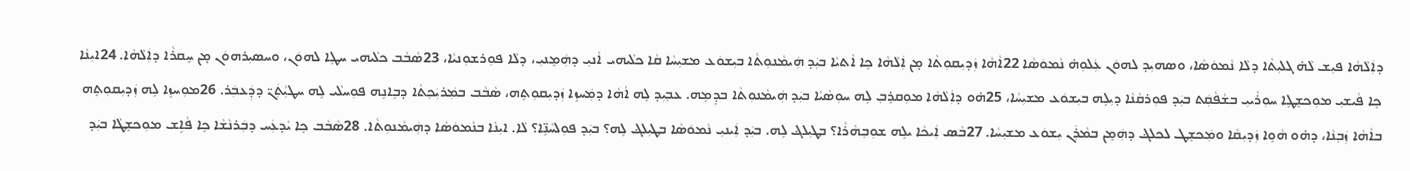ܕܐܲܠܵܗܵܐ ܦܝܼܫ ܠܵܗ̇ ܓܠܝܼܬܵ‌ܐ ܕܠܵܐ ܢܵܡܘܿܣܵܐ، ܘܣܗܝܼܕ ܠܗܘܿܢ ܥܲܠܘܼܗ̇ ܢܵܡܘܿܣܵܐ 22ܐܵܗܵܐ ܙܲܕܝܼܩܘܼܬܵ‌ܐ ܡ̣ܢ ܐܲܠܵܗܵܐ ܟܹܐ ܐܵܬܝܵܐ ܒܝܲܕ ܗܲܝܡܵܢܘܼܬܵ‌ܐ ܒܝܼܫܘܿܥ ܡܫܝܼܚܵܐ ܩܵܐ ܟܠܵܝܗ‌ܝ ܐܵܢܝܼ ܕܗܲܡܸܢܝܼ، ܕܠܵܐ ܦܘܼܪܫܘܼܢܝܵܐ، 23ܣܵܒܵܒ ܟܠܵܝܗ‌ܝ ܚܛܹܐ ܠܗܘܿܢ، ܘܚܣܝܼܪܗܘܿܢ ܡ̣ܢ ܚܸܩܪܵܐ ܕܐܲܠܵܗܵܐ. 24ܐܝܼܢܵܐ ܟܹܐ ܦܵܝܫܝܼ ܡܘܼܟܫܸܛܹܐ ܚܘܼܪܵܝܝܼ ܒܫܵܦܵܩܲܬ ܒܝܲܕ ܦܘܼܪܩܵܢܵܐ ܕܝܼܠܹܗ ܒܝܼܫܘܿܥ ܡܫܝܼܚܵܐ، 25ܗ̇ܘ ܕܐܲܠܵܗܵܐ ܡܘܼܩܪܸܒ݂ ܠܹܗ ܚܘܼܣܵܝܵܐ ܒܝܲܕ ܗܲܝܡܵܢܘܼܬܵ‌ܐ ܒܕܸܡܹܗ. ܥܒ݂ܝܼܕ ܠܹܗ ܐܵܗܵܐ ܕܡܲܚܙܹܐ ܙܲܕܝܼܩܘܼܬܹܗ، ܣܵܒܵܒ ܒܡܲܪܝܲܟ݂ܬܵ‌ܐ ܕܒܹܐܢܹܗ ܦܘܼܚܠܵܝ ܠܹܗ ܚܛܝܼܵܬܲܢ̈ ܕܕܲܥܒܲܪ. 26ܡܘܼܚܙܹܐ ܠܹܗ ܙܲܕܝܼܩܘܼܬܹܗ ܒܐܵܗܵܐ ܙܲܒ݂ܢܵܐ، ܕܗ̇ܘ ܗܵܘܹܐ ܙܲܕܝܼܩܵܐ ܘܡܲܟܫܸܛ ܠܟܠܔ ܕܗܲܡܸܢ ܒܡܵܪܲܢ ܝܼܫܘܿܥ ܡܫܝܼܚܵܐ. 27ܒܵܣ ܐܲܝܟܵܐ ܝܠܹܗ ܫܘܼܒ݂ܗܵܪܵܐ؟ ܒܛܝܼܠܔ ܠܹܗ. ܒܝܲܕ ܐܲܝܢܝܼ ܢܵܡܘܿܣܵܐ ܒܛܝܼܠܔ ܠܹܗ؟ ܒܝܲܕ ܦܘܼܠܚܵܢܹ̈ܐ؟ ܠܵܐ. ܐܝܼܢܵܐ ܒܢܵܡܘܿܣܵܐ ܕܗܲܝܡܵܢܘܼܬܵ‌ܐ. 28ܣܵܒܵܒ ܟܹܐ ܝܵܕܥܲܚ ܕܒܲܪܢܵܫܵܐ ܟܹܐ ܦܵܐܹܫ ܡܘܼܟܫܸܛܵܐ ܒܝܲܕ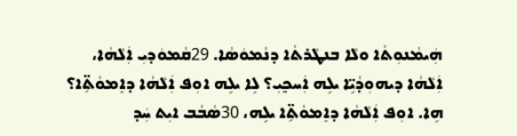ܗܲܝܡܵܢܘܼܬܵ‌ܐ ܘܠܵܐ ܒܢܛܵܪܬܵ‌ܐ ܕܢܵܡܘܿܣܵܐ. 29ܩܵܡܘܿܕܝܼ ܐܲܠܵܗܵܐ، ܐܲܠܵܗܵܐ ܕܝܗܘܼܕܵܝܹ̈ܐ ܝܠܹܗ ܐܲܚܟ̰ܝܼ؟ ܠܹܐ ܝܠܹܗ ܐܘܼܦ ܐܲܠܵܗܵܐ ܕܐܸܡܘܵܬܹ̈‌ܐ؟ ܗܹܐ. ܐܘܼܦ ܐܲܠܵܗܵܐ ܕܐܸܡܘܵܬܹ̈‌ܐ ܝܠܹܗ، 30ܣܵܒܵܒ ܐܝܼܬ ܚܲܕ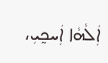ܐܲܠܵܗܵܐ ܐܲܚܟ̰ܝܼ،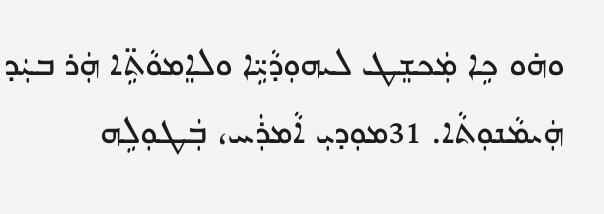ܘܗ̇ܘ ܟܹܐ ܡܲܟܫܸܛ ܠܝܗܘܼܕܵܝܹ̈ܐ ܘܠܐܸܡܘܵܬܹ̈‌ܐ ܗܲܪ ܒܝܲܕ ܗܲܝܡܵܢܘܼܬܵ‌ܐ. 31ܡܘܼܕܝܼ ܐܵܡܪܲܚ، ܒܲܛܘܼܠܹܗ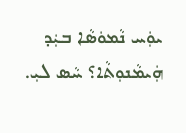ܝܘܲܚ ܢܵܡܘܿܣܵܐ ܒܝܲܕ ܗܲܝܡܵܢܘܼܬܵ‌ܐ؟ ܚܵܣ ܠܝܼ.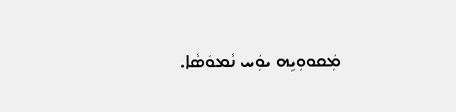ܡܲܩܘܘܼܝܹܗ ܝܘܲܚ ܢܵܡܘܿܣܵܐ.